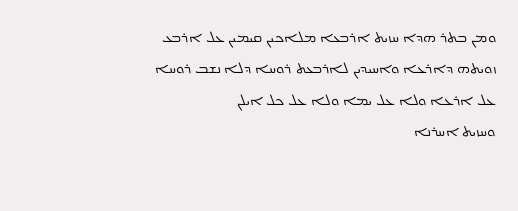ܘܡܢ ܒܬܪ ܗܕܐ ܚܙܝܬ ܐܪܒܥܐ ܡܠܐܟܝܢ ܩܝܡܝܢ ܥܠ ܐܪܒܥ ܙܘܝܬܗ ܕܐܪܥܐ ܘܐܚܝܕܝܢ ܠܐܪܒܥܬ ܪܘܚܐ ܕܠܐ ܢܫܒ ܪܘܚܐ ܥܠ ܐܪܥܐ ܘܠܐ ܥܠ ܝܡܐ ܘܠܐ ܥܠ ܟܠ ܐܝܠܢ
ܘܚܙܝܬ ܐܚܪܢܐ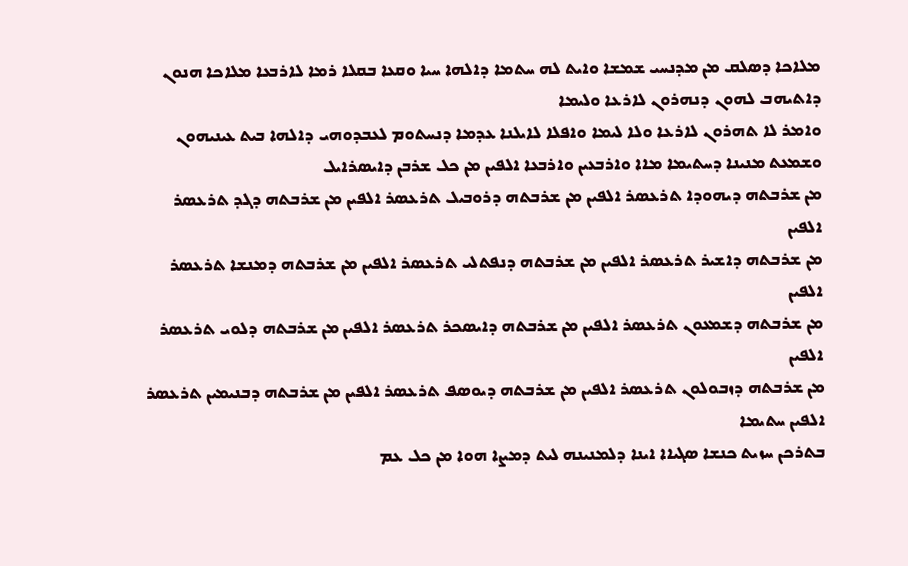ܡܠܐܟܐ ܕܤܠܩ ܡܢ ܡܕܢܚܝ ܫܡܫܐ ܘܐܝܬ ܠܗ ܚܬܡܐ ܕܐܠܗܐ ܚܝܐ ܘܩܥܐ ܒܩܠܐ ܪܡܐ ܠܐܪܒܥܐ ܡܠܐܟܐ ܗܢܘܢ ܕܐܬܝܗܒ ܠܗܘܢ ܕܢܗܪܘܢ ܠܐܪܥܐ ܘܠܝܡܐ
ܘܐܡܪ ܠܐ ܬܗܪܘܢ ܠܐܪܥܐ ܘܠܐ ܠܝܡܐ ܘܐܦܠܐ ܠܐܝܠܢܐ ܥܕܡܐ ܕܢܚܬܘܡ ܠܥܒܕܘܗܝ ܕܐܠܗܐ ܒܝܬ ܥܝܢܝܗܘܢ
ܘܫܡܥܬ ܡܢܝܢܐ ܕܚܬܝܡܐ ܡܐܐ ܘܐܪܒܥܝܢ ܘܐܪܒܥܐ ܐܠܦܝܢ ܡܢ ܟܠ ܫܪܒܢ ܕܐܝܤܪܐܝܠ
ܡܢ ܫܪܒܬܗ ܕܝܗܘܕܐ ܬܪܥܤܪ ܐܠܦܝܢ ܡܢ ܫܪܒܬܗ ܕܪܘܒܝܠ ܬܪܥܤܪ ܐܠܦܝܢ ܡܢ ܫܪܒܬܗ ܕܓܕ ܬܪܥܤܪ ܐܠܦܝܢ
ܡܢ ܫܪܒܬܗ ܕܐܫܝܪ ܬܪܥܤܪ ܐܠܦܝܢ ܡܢ ܫܪܒܬܗ ܕܢܦܬܠܝ ܬܪܥܤܪ ܐܠܦܝܢ ܡܢ ܫܪܒܬܗ ܕܡܢܫܐ ܬܪܥܤܪ ܐܠܦܝܢ
ܡܢ ܫܪܒܬܗ ܕܫܡܥܘܢ ܬܪܥܤܪ ܐܠܦܝܢ ܡܢ ܫܪܒܬܗ ܕܐܝܤܟܪ ܬܪܥܤܪ ܐܠܦܝܢ ܡܢ ܫܪܒܬܗ ܕܠܘܝ ܬܪܥܤܪ ܐܠܦܝܢ
ܡܢ ܫܪܒܬܗ ܕܙܒܘܠܘܢ ܬܪܥܤܪ ܐܠܦܝܢ ܡܢ ܫܪܒܬܗ ܕܝܘܤܦ ܬܪܥܤܪ ܐܠܦܝܢ ܡܢ ܫܪܒܬܗ ܕܒܢܝܡܝܢ ܬܪܥܤܪ ܐܠܦܝܢ ܚܬܝܡܐ
ܒܬܪܟܢ ܚܙܝܬ ܟܢܫܐ ܤܓܝܐܐ ܐܝܢܐ ܕܠܡܢܝܢܗ ܠܝܬ ܕܡܨܐ ܗܘܐ ܡܢ ܟܠ ܥܡ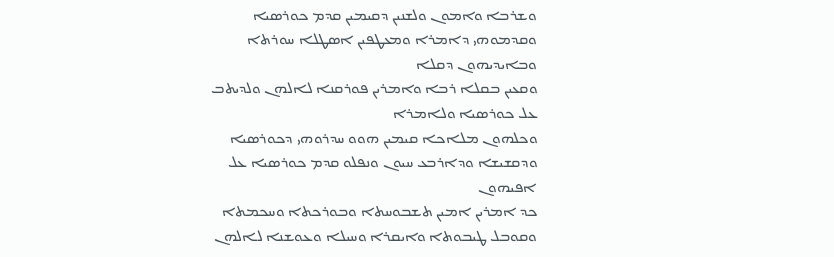ܘܫܪܒܐ ܘܐܡܘܢ ܘܠܫܢܝܢ ܕܩܝܡܝܢ ܩܕܡ ܟܘܪܤܝܐ ܘܩܕܡܘܗܝ ܕܐܡܪܐ ܘܡܥܛܦܝܢ ܐܤܛܠܐ ܚܘܪܬܐ ܘܒܐܝܕܝܗܘܢ ܕܩܠܐ
ܘܩܥܝܢ ܒܩܠܐ ܪܒܐ ܘܐܡܪܝܢ ܦܘܪܩܢܐ ܠܐܠܗܢ ܘܠܕܝܬܒ ܥܠ ܟܘܪܤܝܐ ܘܠܐܡܪܐ
ܘܟܠܗܘܢ ܡܠܐܟܐ ܩܝܡܝܢ ܗܘܘ ܚܕܪܘܗܝ ܕܟܘܪܤܝܐ ܘܕܩܫܝܫܐ ܘܕܐܪܒܥ ܚܝܘܢ ܘܢܦܠܘ ܩܕܡ ܟܘܪܤܝܐ ܥܠ ܐܦܝܗܘܢ
ܟܕ ܐܡܪܝܢ ܐܡܝܢ ܬܫܒܘܚܬܐ ܘܒܘܪܟܬܐ ܘܚܟܡܬܐ ܘܩܘܒܠ ܛܝܒܘܬܐ ܘܐܝܩܪܐ ܘܚܝܠܐ ܘܥܘܫܢܐ ܠܐܠܗܢ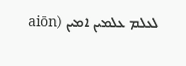ܠܥܠܡ ܥܠܡܝܢ ܐܡܝܢ (aiōn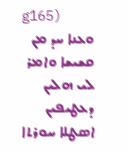g165)
ܘܥܢܐ ܚܕ ܡܢ ܩܫܝܫܐ ܘܐܡܪ ܠܝ ܗܠܝܢ ܕܥܛܝܦܝܢ ܐܤܛܠܐ ܚܘܪܬܐ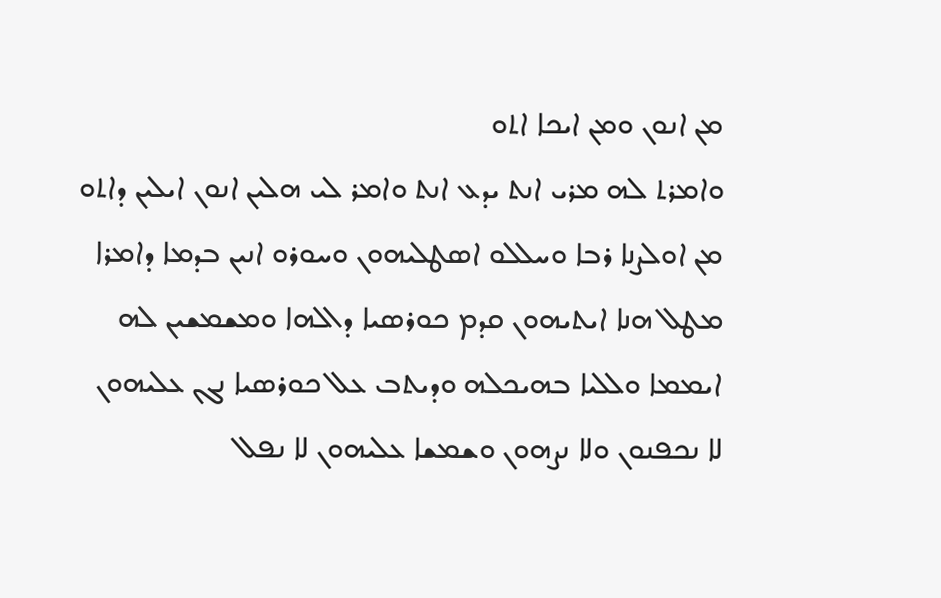ܡܢ ܐܢܘܢ ܘܡܢ ܐܝܟܐ ܐܬܘ
ܘܐܡܪܬ ܠܗ ܡܪܝ ܐܢܬ ܝܕܥ ܐܢܬ ܘܐܡܪ ܠܝ ܗܠܝܢ ܐܢܘܢ ܐܝܠܝܢ ܕܐܬܘ ܡܢ ܐܘܠܨܢܐ ܪܒܐ ܘܚܠܠܘ ܐܤܛܠܝܗܘܢ ܘܚܘܪܘ ܐܢܝܢ ܒܕܡܐ ܕܐܡܪܐ
ܡܛܠ ܗܢܐ ܐܝܬܝܗܘܢ ܩܕܡ ܟܘܪܤܝܐ ܕܐܠܗܐ ܘܡܫܡܫܝܢ ܠܗ ܐܝܡܡܐ ܘܠܠܝܐ ܒܗܝܟܠܗ ܘܕܝܬܒ ܥܠ ܟܘܪܤܝܐ ܢܓܢ ܥܠܝܗܘܢ
ܠܐ ܢܟܦܢܘܢ ܘܠܐ ܢܨܗܘܢ ܘܫܡܫܐ ܥܠܝܗܘܢ ܠܐ ܢܦܠ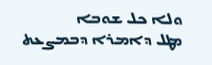ܘܠܐ ܟܠ ܫܘܒܐ
ܡܛܠ ܕܐܡܪܐ ܕܒܡܨܥܬ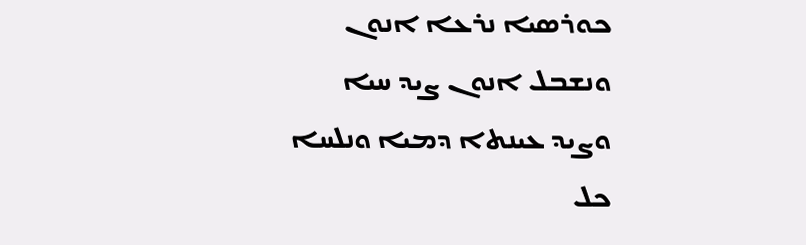ܟܘܪܤܝܐ ܢܪܥܐ ܐܢܘܢ ܘܢܫܒܠ ܐܢܘܢ ܨܝܕ ܚܝܐ ܘܨܝܕ ܥܝܢܬܐ ܕܡܝܐ ܘܢܠܚܐ ܟܠ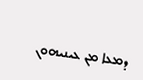ܕܡܥܐ ܡܢ ܥܝܢܝܗܘܢ